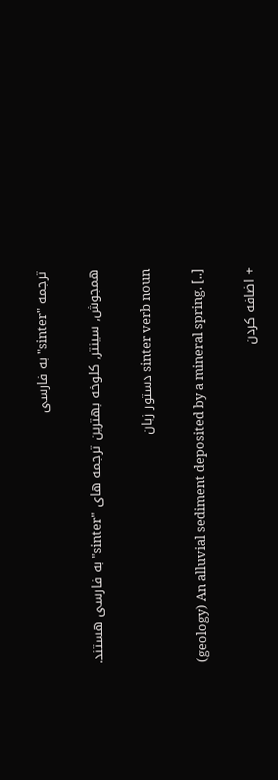ترجمه "sinter" به فارسی

همجوش, سینتر, کلوخه بهترین ترجمه های "sinter" به فارسی هستند.

sinter verb noun دستور زبان

(geology) An alluvial sediment deposited by a mineral spring. [..]

+ اضافه کردن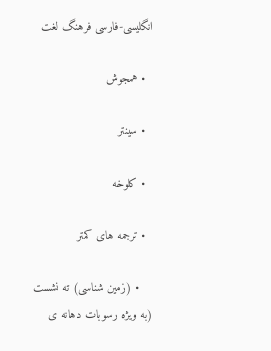انگلیسی-فارسی فرهنگ لغت

  • همجوش

  • سینتر

  • کلوخه

  • ترجمه های کمتر

    • (زمین شناسی) ته نشست (به ویژه رسوبات دهانه ی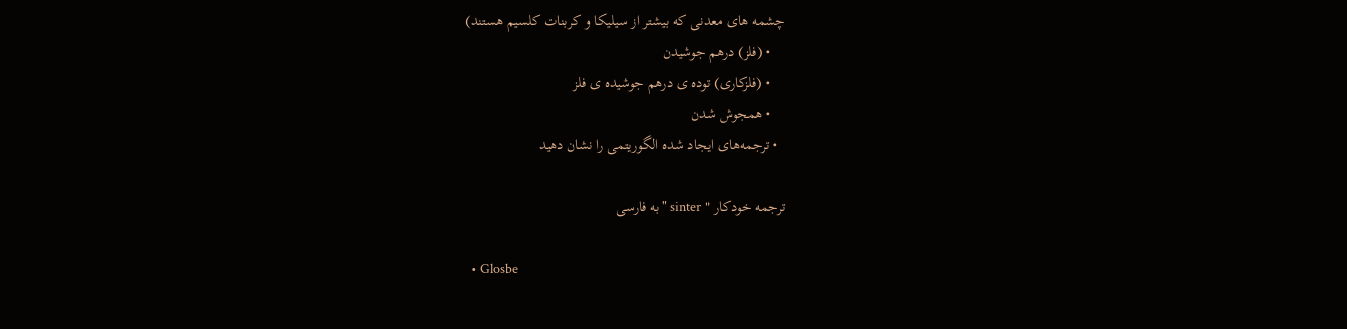چشمه های معدنی که بیشتر از سیلیکا و کربنات کلسیم هستند)
    • (فلز) درهم جوشیدن
    • (فلزکاری) توده ی درهم جوشیده ی فلز
    • همجوش شدن
  • ترجمه‌های ایجاد شده الگوریتمی را نشان دهید

ترجمه خودکار " sinter " به فارسی

  • Glosbe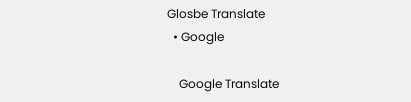Glosbe Translate
  • Google

    Google Translate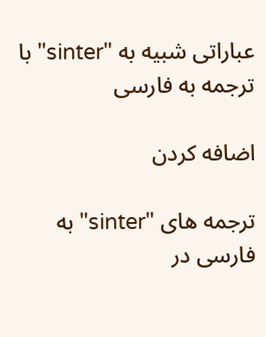عباراتی شبیه به "sinter" با ترجمه به فارسی

اضافه کردن

ترجمه های "sinter" به فارسی در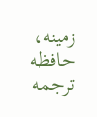زمینه، حافظه ترجمه